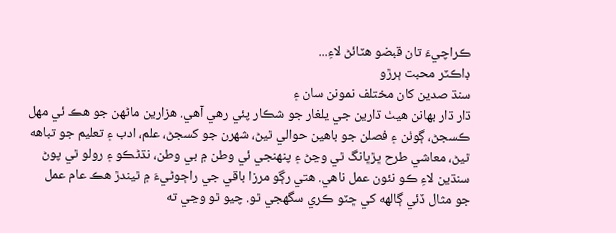ڪراچيءَ تان قبضو هٽائڻ لاءِ...
ڊاڪٽر محبت ٻرڙو
سنڌ صدين کان مختلف نمونن سان ۽
ڌار ڌار بهانن هيٺ ڌارين جي يلغار جو شڪار پئي رهي آهي. هزارين ماڻهن جو هڪ ئي مهل
ڪسجڻ، ڳوٺن ۽ فصلن جو باهين حوالي ٿيڻ، شهرن جو کسجڻ، علم، ادب ۽ تعليم جو تباهه
ٿيڻ، معاشي طرح ڀڙڀانگ ٿي وڃڻ ۽ پنهنجي ئي وطن ۾ بي وطن، نڌڻڪو ۽ رولو ٿي پوڻ
سنڌين لاءِ ڪو نئون عمل ناهي. هتي رڳو مرزا باقي جي راڄوڻيءَ ۾ ٿيندڙ هڪ عام عمل
جو مثال ڏئي ڳالهه کي ڇٽو ڪري سگھجي ٿو. چيو ٿو وڃي ته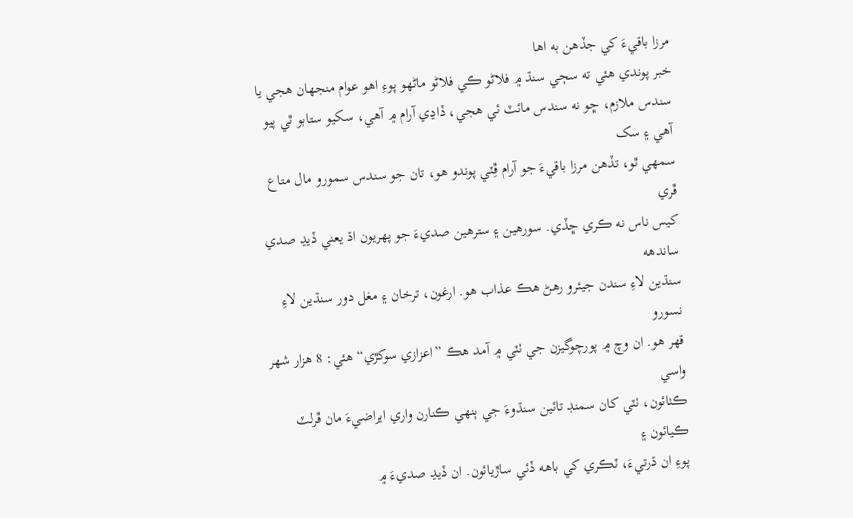مرزا باقيءَ کي جڏهن به اها
خبر پوندي هئي ته سڄي سنڌ ۾ فلاڻو ڪي فلاڻو ماڻهو پوءِ اهو عوام منجھان هجي يا
سندس ملازم، ڇو نه سندس مائٽ ئي هجي، ڏاڍي آرام ۾ آهي، سکيو ستابو ٿي پيو آهي ۽ سک
سمهي ٿو، تڏهن مرزا باقيءَ جو آرام ڦِٽي پوندو هو، تان جو سندس سمورو مال متاع ڦري
کيس ناس نه ڪري ڇڏي. سورهين ۽ سترهين صديءَ جو پهريون اڌ يعني ڏيڍ صدي ساندهه
سنڌين لاءِ سندن جيئرو رهڻ هڪ عذاب هو. ارغون، ترخان ۽ مغل دور سنڌين لاءِ نسورو
قهر هو. ان وچ ۾ پورچوگيزن جي ٺٽي ۾ آمد هڪ ”اعزازي سوکڙي“ هئي: 8 هزار شهر واسي
ڪٺائون، ٺٽي کان سمنڊ تائين سنڌوءَ جي ٻنهي ڪنارن واري ايراضيءَ مان ڦرلٽ ڪيائون ۽
پوءِ ان ڌرتيءَ، ٽڪري کي باهه ڏئي ساڙيائون. ان ڏيڍ صديءَ ۾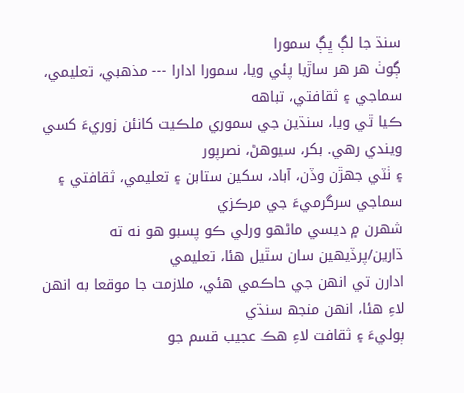سنڌ جا لڳ ڀڳ سمورا
ڳوٺ هر هر ساڙيا پئي ويا، سمورا ادارا --- مذهبي، تعليمي، سماجي ۽ ثقافتي، تباهه
ڪيا ٿي ويا، سنڌين جي سموري ملڪيت کانئن زوريءَ کسي ويندي رهي. بکر، سيوهڻ، نصرپور
۽ ٺٽي جھڙن وڏن، آباد، سکين ستابن ۽ تعليمي، ثقافتي ۽ سماجي سرگرميءَ جي مرڪزي
شهرن ۾ ديسي ماڻهو ورلي ڪو پسبو هو نه ته ڌارين/پرڏيهين سان سٿيل هئا، تعليمي
ادارن تي انهن جي حاڪمي هئي، ملازمت جا موقعا به انهن لاءِ هئا، انهن منجھ سنڌي
ٻوليءَ ۽ ثقافت لاءِ هڪ عجيب قسم جو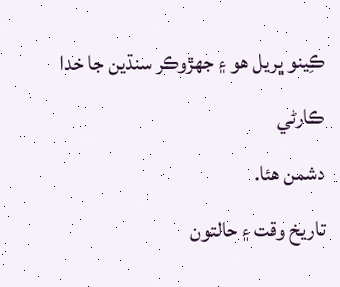ڪِينو ڀريل هو ۽ جھڙوڪر سنڌين جا خدا ڪارڻي
دشمن هئا.
تاريخ وقت ۽ حالتون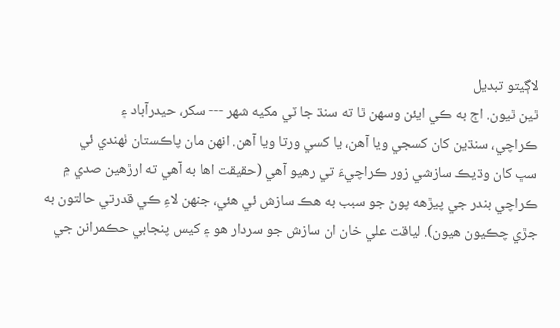لاڳيتو تبديل
ٿين ٿيون. اڄ به ڪي ايئن وسهن ٿا ته سنڌ جا ٽي مکيه شهر --- سکر، حيدرآباد ۽
ڪراچي، سنڌين کان کسجي ويا آهن، يا کسي ورتا ويا آهن. انهن مان پاڪستان ٺهندي ئي
سڀ کان وڌيڪ سازشي زور ڪراچيءَ تي رهيو آهي (حقيقت اها به آهي ته ارڙهين صدي ۾
ڪراچي بندر جي پيڙهه پوڻ جو سبب به هڪ سازش ئي هئي، جنهن لاءِ ڪي قدرتي حالتون به
جڙي چڪيون هيون). لياقت علي خان ان سازش جو سردار هو ۽ کيس پنجابي حڪمرانن جي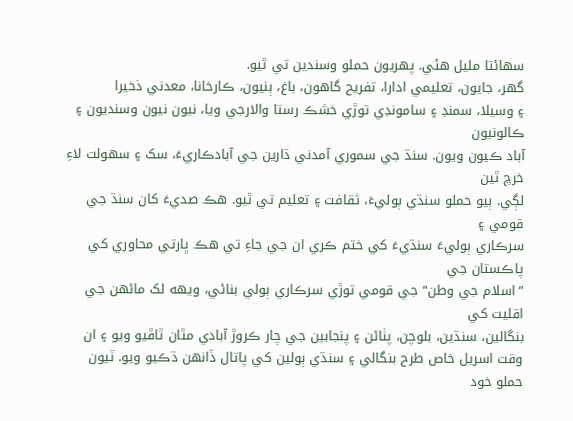سهائتا مليل هئي. پهريون حملو وسندين تي ٿيو.
گھر، جايون، تعليمي ادارا، تفريح گاهون، باغ، ٻنيون، ڪارخانا، معدني ذخيرا
۽ وسيلا، سمنڊ ۽ سامونڊي توڙي خشڪ رستا والارجي ويا، نيون نيون وسنديون ۽ ڪالونيون
آباد ڪيون ويون. سنڌ جي سموري آمدني ڌارين جي آبادڪاريءَ، سک ۽ سهولت لاءِ خرچ ٿين
لڳي. ٻيو حملو سنڌي ٻوليءَ، ثقافت ۽ تعليم تي ٿيو. هڪ صديءَ کان سنڌ جي قومي ۽
سرڪاري ٻوليءَ سنڌيءَ کي ختم ڪري ان جي جاءِ تي هڪ ڀارتي محاوري کي پاڪستان جي
”اسلام جي وطن“ جي قومي توڙي سرڪاري ٻولي بنائي، ويهه لک ماڻهن جي اقليت کي
بنگالين، سنڌين، بلوچن، پٺاڻن ۽ پنجابين جي چار ڪروڙ آبادي مٿان ٿاڦيو ويو ۽ ان
وقت اسريل خاص طرح بنگالي ۽ سنڌي ٻولين کي پاتال ڏانهن ڌڪيو ويو. ٽيون حملو خود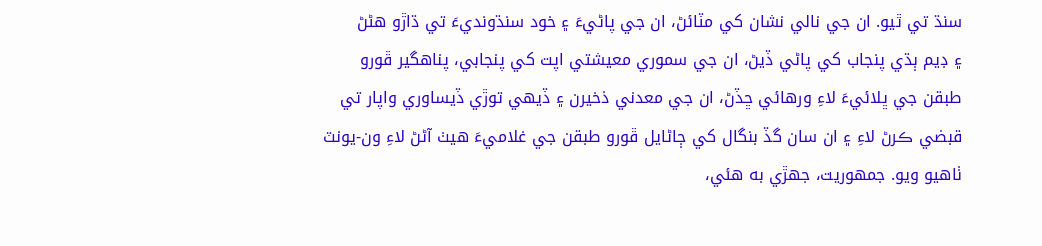سنڌ تي ٿيو. ان جي نالي نشان کي مٽائڻ، ان جي پاڻيءَ ۽ خود سنڌونديءَ تي ڌاڙو هڻڻ
۽ ڊيم ٻڌي پنجاب کي پاڻي ڏيڻ، ان جي سموري معيشتي اپت کي پنجابي، پناهگير ڦورو
طبقن جي ڀلائيءَ لاءِ ورهائي ڇڏڻ، ان جي معدني ذخيرن ۽ ڏيهي توڙي ڏيساوري واپار تي
قبضي ڪرڻ لاءِ ۽ ان سان گڏ بنگال کي ڄاڻايل ڦورو طبقن جي غلاميءَ هيٺ آڻڻ لاءِ ون-يونٽ
ٺاهيو ويو. جمهوريت، جھڙي به هئي،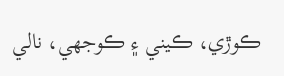ڪوڙي، ڪيني ۽ ڪوجھي، نالي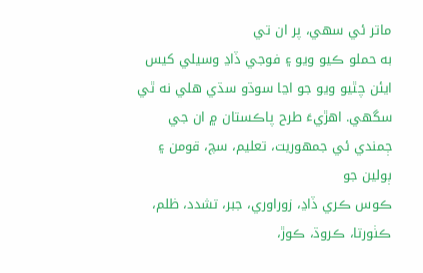ماتر ئي سهي، پر ان تي
به حملو ڪيو ويو ۽ فوجي ڏاڍ وسيلي کيس ايئن چٿيو ويو جو اڃا سوڌو سڌي هلي نه ٿي
سگھي. اهڙيءَ طرح پاڪستان ۾ ان جي ڄمندي ئي جمهوريت، تعليم، سچ، قومن ۽ ٻولين جو
ڪوس ڪري ڏاڍ، زوراوري، جبر، تشدد، ظلم، ڪٺورتا، ڪروڌ، ڪوڙ،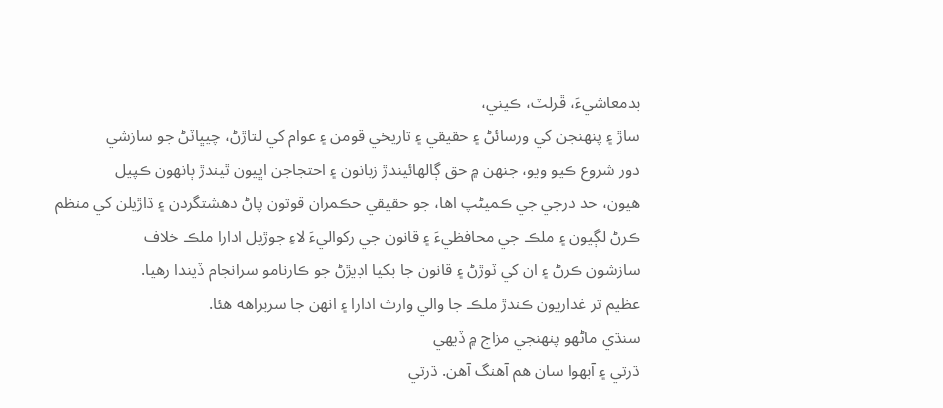بدمعاشيءَ، ڦرلٽ، ڪيني،
ساڙ ۽ پنهنجن کي ورسائڻ ۽ حقيقي ۽ تاريخي قومن ۽ عوام کي لتاڙڻ، چيڀاٽڻ جو سازشي
دور شروع ڪيو ويو، جنهن ۾ حق ڳالهائيندڙ زبانون ۽ احتجاجن اڀيون ٿيندڙ ٻانهون ڪپيل
هيون، حد درجي جي ڪميڻپ اها، جو حقيقي حڪمران قوتون پاڻ دهشتگردن ۽ ڌاڙيلن کي منظم
ڪرڻ لڳيون ۽ ملڪ جي محافظيءَ ۽ قانون جي رکواليءَ لاءِ جوڙيل ادارا ملڪ خلاف
سازشون ڪرڻ ۽ ان کي ٽوڙڻ ۽ قانون جا بکيا اڊيڙڻ جو ڪارنامو سرانجام ڏيندا رهيا.
عظيم تر غداريون ڪندڙ ملڪ جا والي وارث ادارا ۽ انهن جا سربراهه هئا.
سنڌي ماڻهو پنهنجي مزاج ۾ ڏيهي
ڌرتي ۽ آبهوا سان هم آهنگ آهن. ڌرتي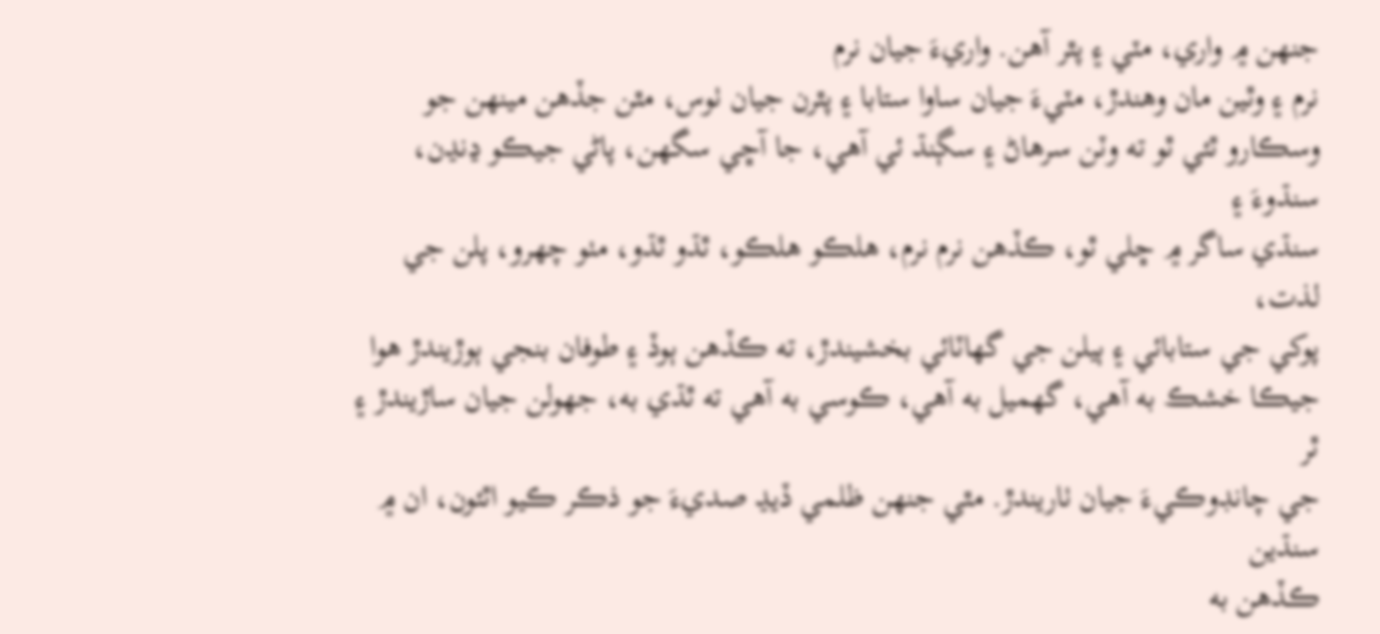جنهن ۾ واري، مٽي ۽ پٿر آهن. واريءَ جيان نرم
نرم ۽ وٿين مان وهندڙ، مٽيءَ جيان ساوا ستابا ۽ پٿرن جيان ٺوس، مٿن جڏهن مينهن جو
وسڪارو ٿئي ٿو ته وٽن سرهاڻ ۽ سڳنڌ ئي آهي، جا آڇي سگھن، پاڻي جيڪو ڍنڍن، سنڌوءَ ۽
سنڌي ساگر ۾ ڇلي ٿو، ڪڏهن نرم نرم، هلڪو هلڪو، ٿڌو ٿڌو، مٺو چهرو، پلن جي لذت،
پوکي جي ستابائي ۽ ٻيلن جي گھاٽائي بخشيندڙ، ته ڪڏهن ٻوڏ ۽ طوفان بنجي ٻوڙيندڙ هوا
جيڪا خشڪ به آهي، گھميل به آهي، ڪوسي به آهي ته ٿڌي به، جھولن جيان ساڙيندڙ ۽ ٿر
جي چانڊوڪيءَ جيان ٺاريندڙ. مٿي جنهن ظلمي ڏيڍ صديءَ جو ذڪر ڪيو اٿئون، ان ۾ سنڌين
ڪڏهن به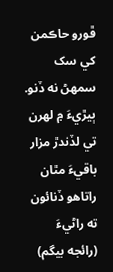ڦورو حاڪمن کي سک سمهڻ نه ڏنو. ٻيڙيءَ ۾ لهرن تي لڏندڙ مزار باقيءَ مٿان
راتاهو ڏنائون ته راڻيءَ (رائجه بيگم)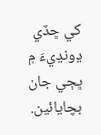کي ڇڏي ڍونڍيءَ ۾ ڀڄي جان بچايائين.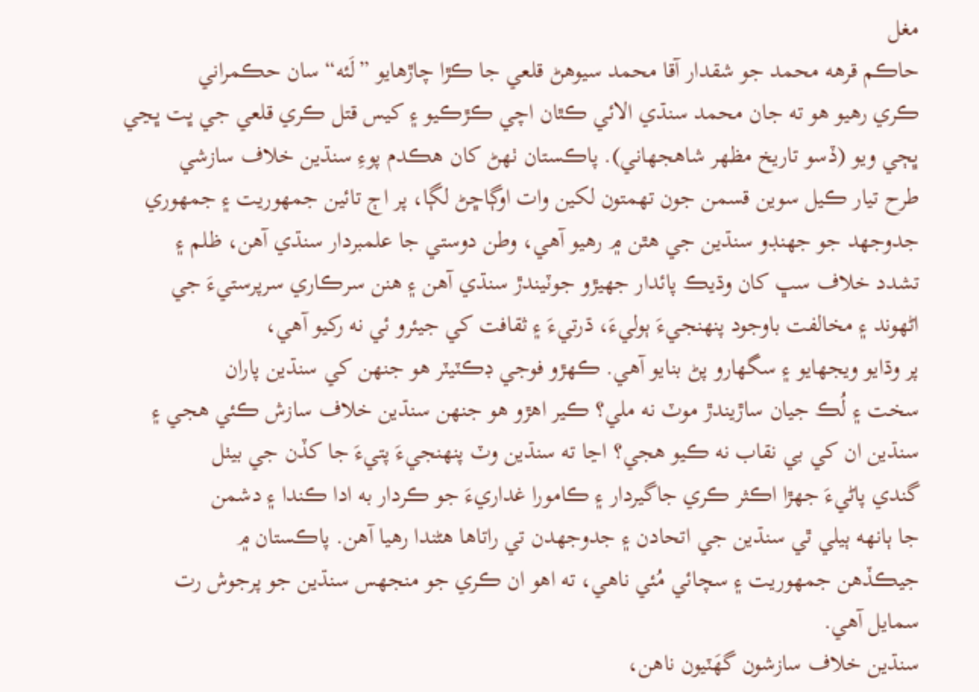مغل
حاڪم قرهه محمد جو شقدار آقا محمد سيوهڻ قلعي جا ڪڙا چاڙهايو ”لَئه“ سان حڪمراني
ڪري رهيو هو ته جان محمد سنڌي الائي ڪٿان اچي ڪڙڪيو ۽ کيس قتل ڪري قلعي جي ڀت ڀڃي
ڀڄي ويو (ڏسو تاريخ مظهر شاهجھاني). پاڪستان ٺهڻ کان هڪدم پوءِ سنڌين خلاف سازشي
طرح تيار ڪيل سوين قسمن جون تهمتون لکين وات اوڳاڇڻ لڳا، پر اڄ تائين جمهوريت ۽ جمهوري
جدوجھد جو جھنڊو سنڌين جي هٿن ۾ رهيو آهي، وطن دوستي جا علمبردار سنڌي آهن، ظلم ۽
تشدد خلاف سڀ کان وڌيڪ پائدار جھيڙو جوٽيندڙ سنڌي آهن ۽ هنن سرڪاري سرپرستيءَ جي
اڻهوند ۽ مخالفت باوجود پنهنجيءَ ٻوليءَ، ڌرتيءَ ۽ ثقافت کي جيئرو ئي نه رکيو آهي،
پر وڌايو ويجھايو ۽ سگھارو پڻ بنايو آهي. ڪهڙو فوجي ڊڪٽيٽر هو جنهن کي سنڌين پاران
سخت ۽ لُڪ جيان ساڙيندڙ موٽ نه ملي؟ ڪير اهڙو هو جنهن سنڌين خلاف سازش ڪئي هجي ۽
سنڌين ان کي بي نقاب نه ڪيو هجي؟ اڃا ته سنڌين وٽ پنهنجيءَ پتيءَ جا کڏن جي بيٺل
گندي پاڻيءَ جھڙا اڪثر ڪري جاگيردار ۽ ڪامورا غداريءَ جو ڪردار به ادا ڪندا ۽ دشمن
جا ٻانهه ٻيلي ٿي سنڌين جي اتحادن ۽ جدوجھدن تي راتاها هڻندا رهيا آهن. پاڪستان ۾
جيڪڏهن جمهوريت ۽ سچائي مُئي ناهي، ته اهو ان ڪري جو منجھس سنڌين جو پرجوش رت
سمايل آهي.
سنڌين خلاف سازشون گھَٽيون ناهن،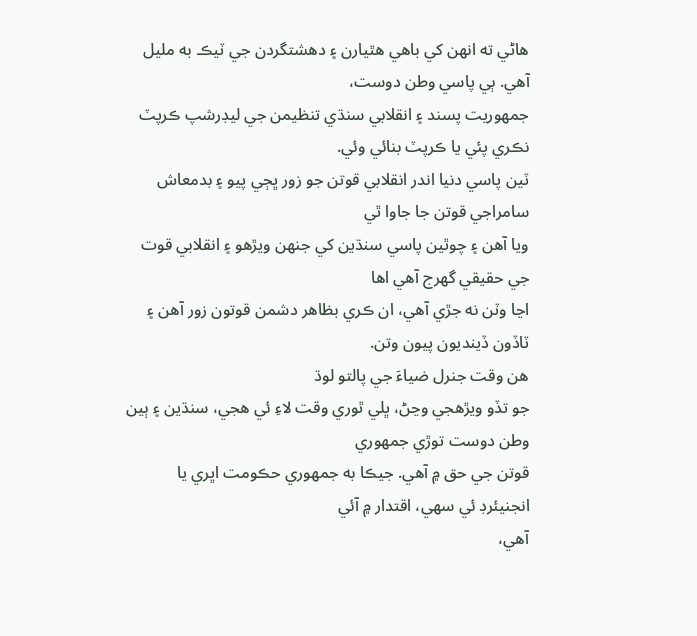هاڻي ته انهن کي باهي هٿيارن ۽ دهشتگردن جي ٽيڪ به مليل آهي. ٻي پاسي وطن دوست،
جمهوريت پسند ۽ انقلابي سنڌي تنظيمن جي ليڊرشپ ڪرپٽ نڪري پئي يا ڪرپٽ بنائي وئي.
ٽين پاسي دنيا اندر انقلابي قوتن جو زور ڀڄي پيو ۽ بدمعاش سامراجي قوتن جا جاوا ٿي
ويا آهن ۽ چوٿين پاسي سنڌين کي جنهن ويڙهو ۽ انقلابي قوت جي حقيقي گھرج آهي اها
اڃا وٽن نه جڙي آهي، ان ڪري بظاهر دشمن قوتون زور آهن ۽ ٽاڏون ڏينديون پيون وتن.
هن وقت جنرل ضياءَ جي پالتو لوڌ
جو تڏو ويڙهجي وڃڻ، ڀلي ٿوري وقت لاءِ ئي هجي، سنڌين ۽ ٻين وطن دوست توڙي جمهوري
قوتن جي حق ۾ آهي. جيڪا به جمهوري حڪومت اڀري يا انجنيئرڊ ئي سهي، اقتدار ۾ آئي
آهي،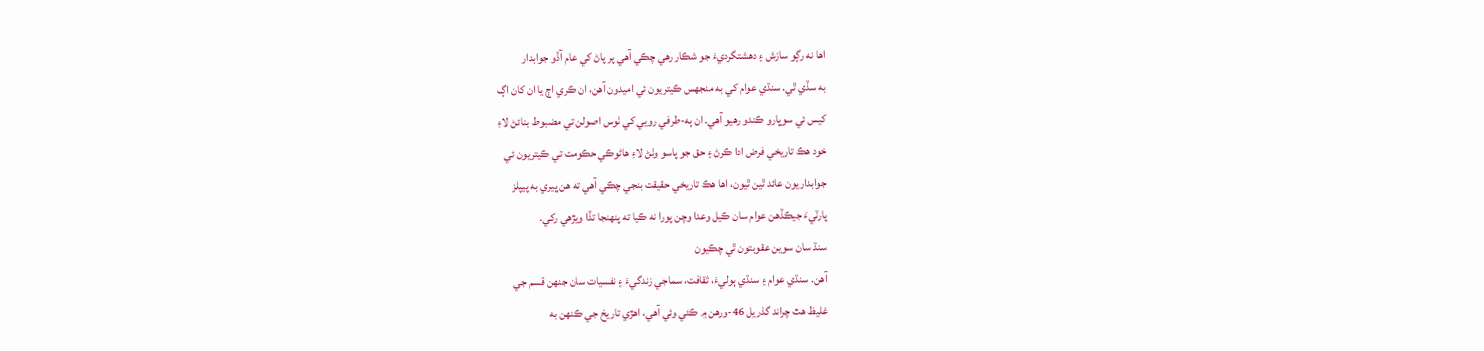اها نه رڳو سازش ۽ دهشتگرديءَ جو شڪار رهي چڪي آهي پر پاڻ کي عام آڏو جوابدار
به سڏي ٿي. سنڌي عوام کي به منجھس ڪيتريون ئي اميدون آهن، ان ڪري اڄ يا ان کان اڳ
کيس ئي سوڀارو ڪندو رهيو آهي. ان ٻه-طرفي رويي کي ٺوس اصولن تي مضبوط بنائڻ لاءِ
خود هڪ تاريخي فرض ادا ڪرڻ ۽ حق جو پاسو وٺڻ لاءِ هاڻوڪي حڪومت تي ڪيتريون ئي
جوابداريون عائد ٿين ٿيون، اها هڪ تاريخي حقيقت بنجي چڪي آهي ته هن ڀيري به پيپلز
پارٽيءَ جيڪڏهن عوام سان ڪيل وعدا وچن پورا نه ڪيا ته پنهنجا تڏا ويڙهي رکي.
سنڌ سان سوين عقوبتون ٿي چڪيون
آهن. سنڌي عوام ۽ سنڌي ٻوليءَ، ثقافت، سماجي زندگيءَ ۽ نفسيات سان جنهن قسم جي
غليظ هٿ چراند گذريل 46-ورهن ۾ ڪئي وئي آهي، اهڙي تاريخ جي ڪنهن به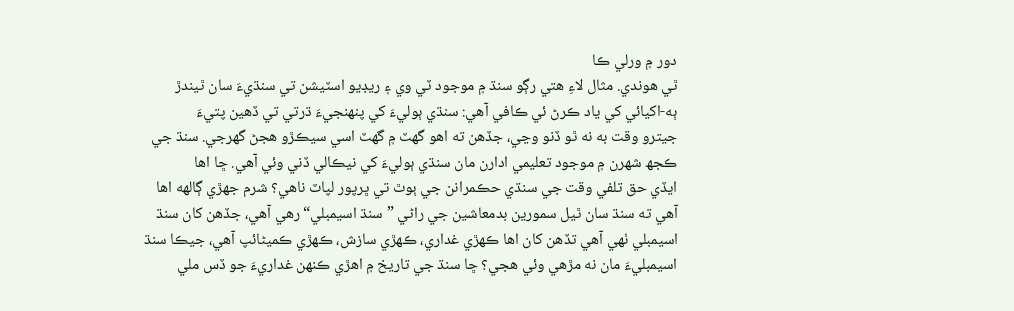دور ۾ ورلي ڪا
ٿي هوندي. مثال لاءِ هتي رڳو سنڌ ۾ موجود ٽي وي ۽ ريڊيو اسٽيشن تي سنڌيءَ سان ٿيندڙ
ٻه-اکيائي کي ياد ڪرڻ ئي ڪافي آهي: سنڌي ٻوليءَ کي پنهنجيءَ ڌرتي تي ڏهين پتيءَ
جيترو وقت به نه ٿو ڏنو وڃي، جڏهن ته اهو گھٽ ۾ گھٽ اسي سيڪڙو هجڻ گھرجي. سنڌ جي
ڪجھ شهرن ۾ موجود تعليمي ادارن مان سنڌي ٻوليءَ کي نيڪالي ڏني وئي آهي. ڇا اها
ايڏي حق تلفي وقت جي سنڌي حڪمرانن جي ٻوٿ تي ڀرپور لپاٽ ناهي؟ شرم جھڙي ڳالهه اها
آهي ته سنڌ سان ٿيل سمورين بدمعاشين جي راڻي ”سنڌ اسيمبلي“ رهي آهي، جڏهن کان سنڌ
اسيمبلي ٺهي آهي تڏهن کان اها ڪهڙي غداري، ڪهڙي سازش، ڪهڙي ڪميڻائپ آهي، جيڪا سنڌ
اسيمبليءَ مان نه مڙهي وئي هجي؟ ڇا سنڌ جي تاريخ ۾ اهڙي ڪنهن غداريءَ جو ڏس ملي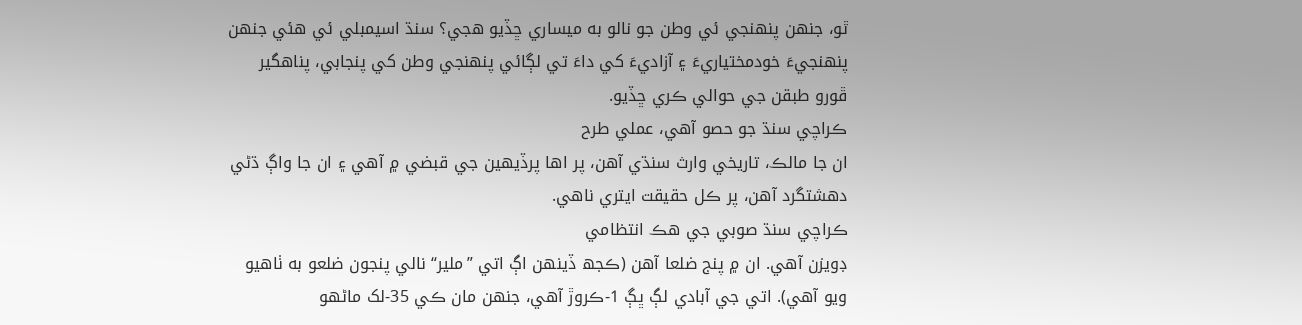ٿو، جنهن پنهنجي ئي وطن جو نالو به ميساري ڇڏيو هجي؟ سنڌ اسيمبلي ئي هئي جنهن
پنهنجيءَ خودمختياريءَ ۽ آزاديءَ کي داءَ تي لڳائي پنهنجي وطن کي پنجابي، پناهگير
ڦورو طبقن جي حوالي ڪري ڇڏيو.
ڪراچي سنڌ جو حصو آهي، عملي طرح
ان جا مالڪ، تاريخي وارث سنڌي آهن، پر اها پرڏيهين جي قبضي ۾ آهي ۽ ان جا واڳ ڌڻي
دهشتگرد آهن، پر ڪل حقيقت ايتري ناهي.
ڪراچي سنڌ صوبي جي هڪ انتظامي
ڊويزن آهي. ان ۾ پنج ضلعا آهن (ڪجھ ڏينهن اڳ اتي ”ملير“ نالي پنجون ضلعو به ٺاهيو
ويو آهي). اتي جي آبادي لڳ ڀڳ 1-ڪروڙ آهي، جنهن مان ڪي 35-لک ماڻهو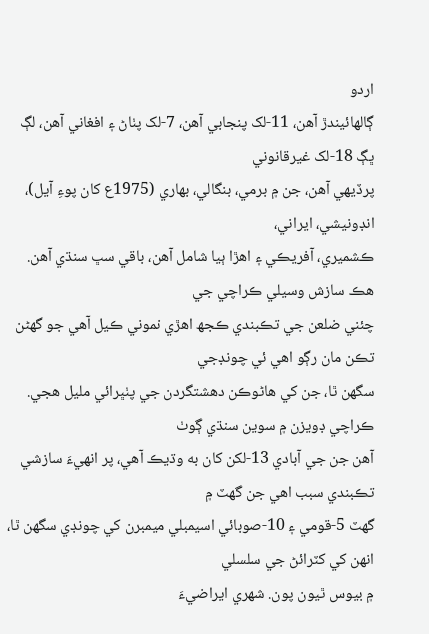اردو
ڳالهائيندڙ آهن، 11-لک پنجابي آهن، 7-لک پٺاڻ ۽ افغاني آهن، لڳ ڀڳ 18-لک غيرقانوني
پرڏيهي آهن، جن ۾ برمي، بنگالي، بهاري (1975ع کان پوءِ آيل)، انڊونيشي، ايراني،
ڪشميري، آفريڪي ۽ اهڙا ٻيا شامل آهن، باقي سڀ سنڌي آهن. هڪ سازش وسيلي ڪراچي جي
چئني ضلعن جي تڪبندي ڪجھ اهڙي نموني ڪيل آهي جو گھڻن تڪن مان رڳو اهي ئي چونڊجي
سگھن ٿا، جن کي هاڻوڪن دهشتگردن جي پٺڀرائي مليل هجي. ڪراچي ڊويزن ۾ سوين سنڌي ڳوٺ
آهن جن جي آبادي 13-لکن کان به وڌيڪ آهي، پر انهيءَ سازشي تڪبندي سبب اهي جن گھٽ ۾
گھٽ 5-قومي ۽ 10-صوبائي اسيمبلي ميمبرن کي چونڊي سگھن ٿا، انهن کي کٽرائڻ جي سلسلي
۾ بيوس ٿيون پون. شهري ايراضيءَ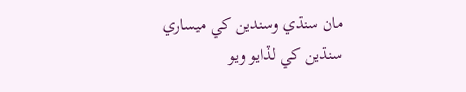مان سنڌي وسندين کي ميساري سنڌين کي لڏايو ويو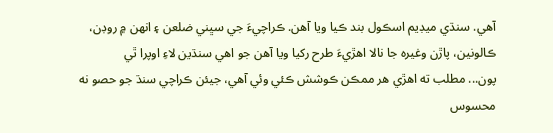آهي. سنڌي ميڊيم اسڪول بند ڪيا ويا آهن. ڪراچيءَ جي سڀني ضلعن ۽ انهن ۾ روڊن،
ڪالونين، پاڙن وغيره جا نالا اهڙيءَ طرح رکيا ويا آهن جو اهي سنڌين لاءِ اوپرا ٿي
پون... مطلب ته اهڙي هر ممڪن ڪوشش ڪئي وئي آهي، جيئن ڪراچي سنڌ جو حصو نه محسوس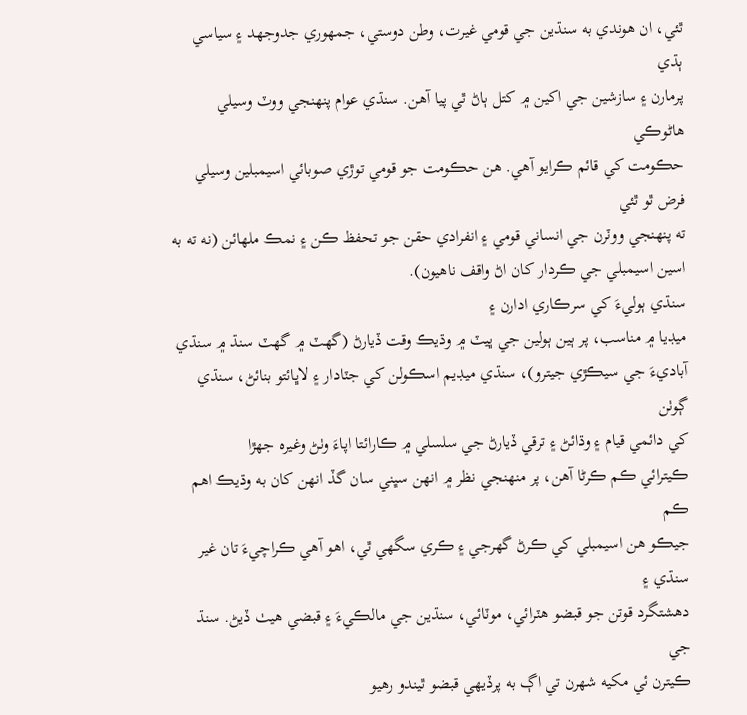ٿئي، ان هوندي به سنڌين جي قومي غيرت، وطن دوستي، جمهوري جدوجھد ۽ سياسي ٻڌي
پرمارن ۽ سازشين جي اکين ۾ کتل ٻاڻ ٿي پيا آهن. سنڌي عوام پنهنجي ووٽ وسيلي هاڻوڪي
حڪومت کي قائم ڪرايو آهي. هن حڪومت جو قومي توڙي صوبائي اسيمبلين وسيلي فرض ٿو ٿئي
ته پنهنجي ووٽرن جي انساني قومي ۽ انفرادي حقن جو تحفظ ڪن ۽ نمڪ ملهائن (نه ته به
اسين اسيمبلي جي ڪردار کان اڻ واقف ناهيون).
سنڌي ٻوليءَ کي سرڪاري ادارن ۽
ميڊيا ۾ مناسب، پر ٻين ٻولين جي ڀيٽ ۾ وڌيڪ وقت ڏيارڻ (گھٽ ۾ گھٽ سنڌ ۾ سنڌي
آباديءَ جي سيڪڙي جيترو)، سنڌي ميڊيم اسڪولن کي جٽادار ۽ لاڀائتو بنائڻ، سنڌي ڳوٺن
کي دائمي قيام ۽ وڌائڻ ۽ ترقي ڏيارڻ جي سلسلي ۾ ڪارائتا اپاءَ وٺڻ وغيره جھڙا
ڪيترائي ڪم ڪرڻا آهن، پر منهنجي نظر ۾ انهن سڀني سان گڏ انهن کان به وڌيڪ اهم ڪم
جيڪو هن اسيمبلي کي ڪرڻ گھرجي ۽ ڪري سگھي ٿي، اهو آهي ڪراچيءَ تان غير سنڌي ۽
دهشتگرد قوتن جو قبضو هٽرائي، موٽائي، سنڌين جي مالڪيءَ ۽ قبضي هيٺ ڏيڻ. سنڌ جي
ڪيترن ئي مکيه شهرن تي اڳ به پرڏيهي قبضو ٿيندو رهيو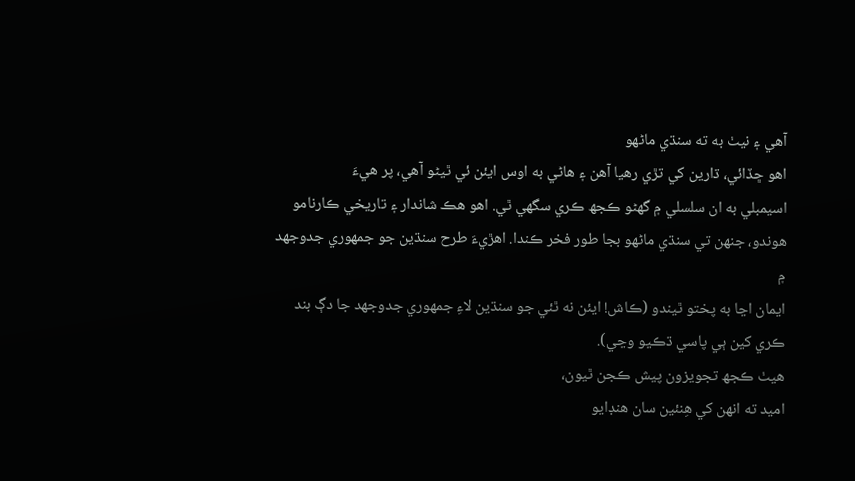آهي ۽ نيٺ به ته سنڌي ماڻهو
اهو ڇڏائي، ڌارين کي تڙي رهيا آهن ۽ هاڻي به اوس ايئن ئي ٿيڻو آهي، پر هيءَ
اسيمبلي به ان سلسلي ۾ گھڻو ڪجھ ڪري سگھي ٿي. اهو هڪ شاندار ۽ تاريخي ڪارنامو
هوندو، جنهن تي سنڌي ماڻهو بجا طور فخر ڪندا. اهڙيءَ طرح سنڌين جو جمهوري جدوجھد ۾
ايمان اڃا به پختو ٿيندو (ڪاش! ايئن نه ٿئي جو سنڌين لاءِ جمهوري جدوجھد جا دڳ بند
ڪري کين ٻي پاسي ڌڪيو وڃي).
هيٺ ڪجھ تجويزون پيش ڪجن ٿيون،
اميد ته انهن کي هِنئين سان هنڊايو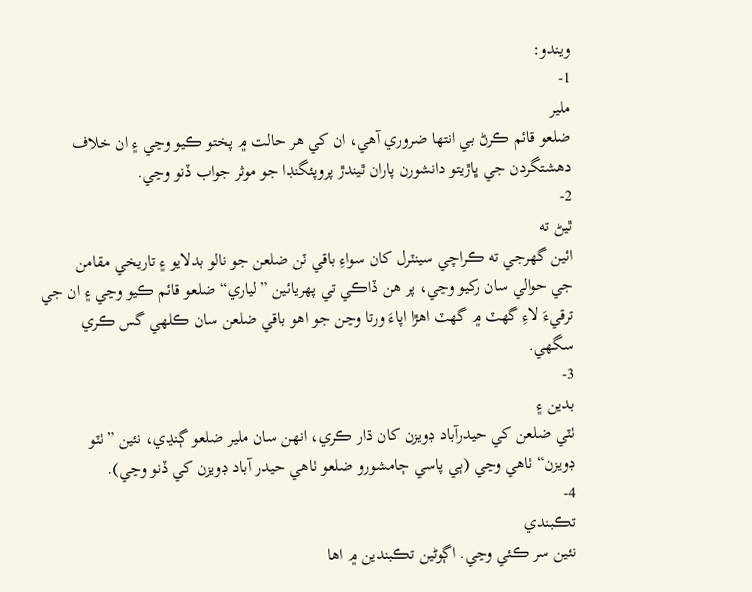ويندو:
1-
ملير
ضلعو قائم ڪرڻ بي انتها ضروري آهي، ان کي هر حالت ۾ پختو ڪيو وڃي ۽ ان خلاف
دهشتگردن جي ڀاڙيتو دانشورن پاران ٿيندڙ پروپئگنڊا جو موثر جواب ڏنو وڃي.
2-
ٿيڻ ته
ائين گھرجي ته ڪراچي سينٽرل کان سواءِ باقي ٽن ضلعن جو نالو بدلايو ۽ تاريخي مقامن
جي حوالي سان رکيو وڃي، پر هن ڏاڪي تي پهريائين ”لياري“ ضلعو قائم ڪيو وڃي ۽ ان جي
ترقيءَ لاءِ گھٽ ۾ گھٽ اهڙا اپاءَ ورتا وڃن جو اهو باقي ضلعن سان ڪلهي گس ڪري
سگھي.
3-
بدين ۽
ٺٽي ضلعن کي حيدرآباد ڊويزن کان ڌار ڪري، انهن سان ملير ضلعو ڳنڍي، نئين ”ٺٽو
ڊويزن“ ٺاهي وڃي (ٻي پاسي ڄامشورو ضلعو ٺاهي حيدر آباد ڊويزن کي ڏنو وڃي).
4-
تڪبندي
نئين سر ڪئي وڃي. اڳوڻين تڪبندين ۾ اها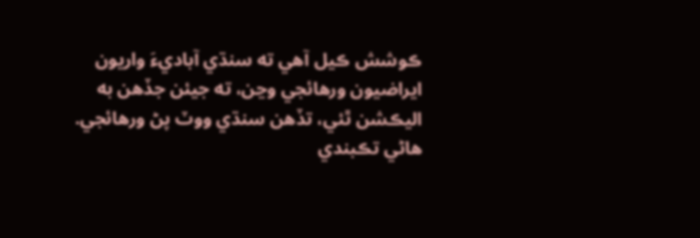ڪوشش ڪيل آهي ته سنڌي آباديءَ واريون
ايراضيون ورهائجي وڃن، ته جيئن جڏهن به اليڪشن ٿئي، تڏهن سنڌي ووٽ پڻ ورهائجي.
هاڻي تڪبندي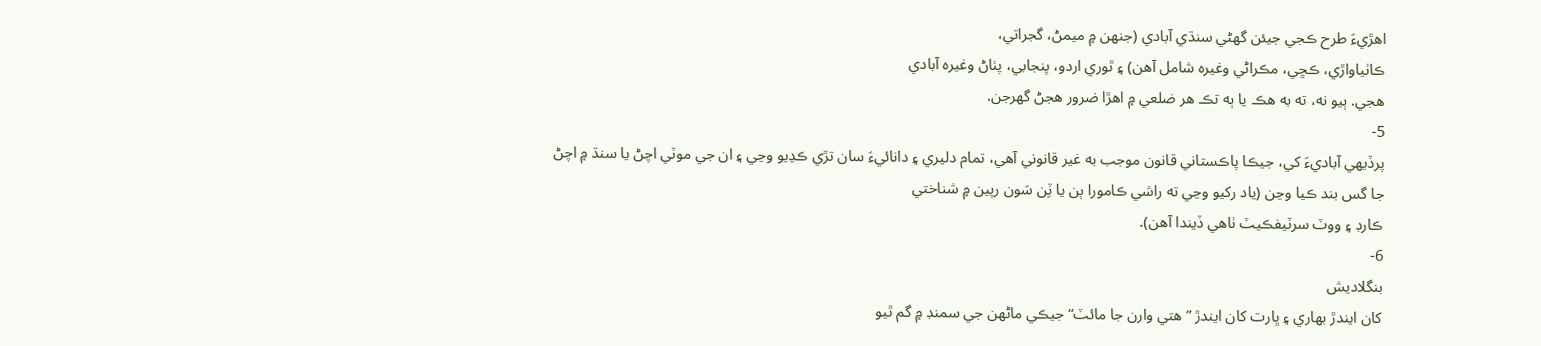اهڙيءَ طرح ڪجي جيئن گھڻي سنڌي آبادي (جنهن ۾ ميمڻ، گجراتي،
ڪاٺياواڙي، ڪڇي، مڪراڻي وغيره شامل آهن) ۽ ٿوري اردو، پنجابي، پٺاڻ وغيره آبادي
هجي. ٻيو نه، ته به هڪ يا ٻه تڪ هر ضلعي ۾ اهڙا ضرور هجڻ گھرجن.
5-
پرڏيهي آباديءَ کي، جيڪا پاڪستاني قانون موجب به غير قانوني آهي، تمام دليري ۽ دانائيءَ سان تڙي ڪڍيو وڃي ۽ ان جي موٽي اچڻ يا سنڌ ۾ اچڻ
جا گس بند ڪيا وڃن (ياد رکيو وڃي ته راشي ڪامورا ٻن يا ٽِن سَون رپين ۾ شناختي
ڪارڊ ۽ ووٽ سرٽيفڪيٽ ٺاهي ڏيندا آهن).
6-
بنگلاديش
کان ايندڙ بهاري ۽ ڀارت کان ايندڙ ”هتي وارن جا مائٽ“ جيڪي ماڻهن جي سمنڊ ۾ گم ٿيو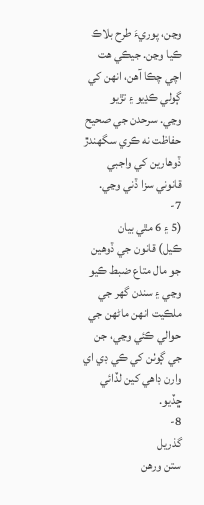وڃن، پوريءَ طرح بلاڪ ڪيا وڃن. جيڪي هت اچي چڪا آهن، انهن کي ڳولي ڪڍيو ۽ تڙيو
وڃي. سرحدن جي صحيح حفاظت نه ڪري سگھندڙ ڏوهارين کي واجبي قانوني سزا ڏني وڃي.
7-
(5 ۽ 6 مٿي بيان
ڪيل) قانون جي ڏوهين جو مال متاع ضبط ڪيو وڃي ۽ سندن گھر جي ملڪيت انهن ماڻهن جي
حوالي ڪئي وڃي، جن جي ڳوٺن کي ڪي ڊي اي وارن ڊاهي کين لڏائي ڇڏيو.
8-
گذريل
ستن ورهن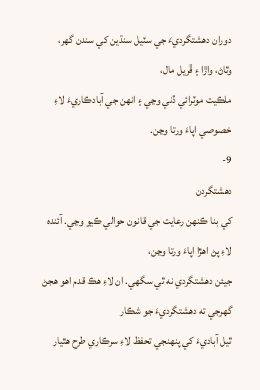دوران دهشتگرديءَ جي سٽيل سنڌين کي سندن گھر، وٿاڻ، واڙا ۽ ڦريل مال،
ملڪيت موٽرائي ڏني وڃي ۽ انهن جي آبادڪاريءَ لاءِ خصوصي اپاءَ ورتا وڃن.
9-
دهشتگردن
کي بنا ڪنهن رعايت جي قانون حوالي ڪيو وڃي. آئنده لاءِ پڻ اهڙا اپاءَ ورتا وڃن،
جيئن دهشتگردي نه ٿي سگھي. ان لاءِ هڪ قدم اهو هجڻ گھرجي ته دهشتگرديءَ جو شڪار
ٿيل آباديءَ کي پنهنجي تحفظ لاءِ سرڪاري طرح هٿيار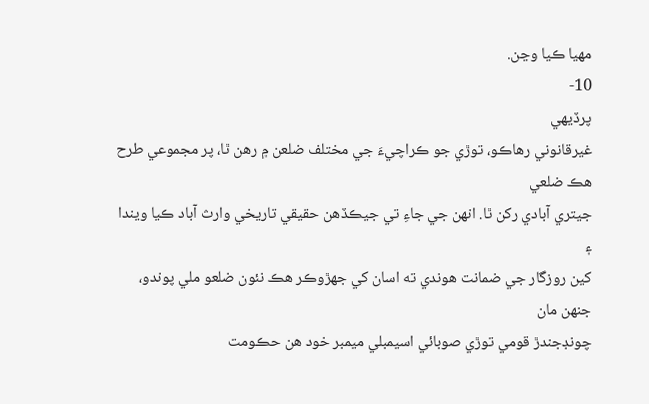مهيا ڪيا وڃن.
10-
پرڏيهي
غيرقانوني رهاڪو، توڙي جو ڪراچيءَ جي مختلف ضلعن ۾ رهن ٿا، پر مجموعي طرح هڪ ضلعي
جيتري آبادي رکن ٿا. انهن جي جاءِ تي جيڪڏهن حقيقي تاريخي وارث آباد ڪيا ويندا ۽
کين روزگار جي ضمانت هوندي ته اسان کي جھڙوڪر هڪ نئون ضلعو ملي پوندو، جنهن مان
چونڊجندڙ قومي توڙي صوبائي اسيمبلي ميمبر خود هن حڪومت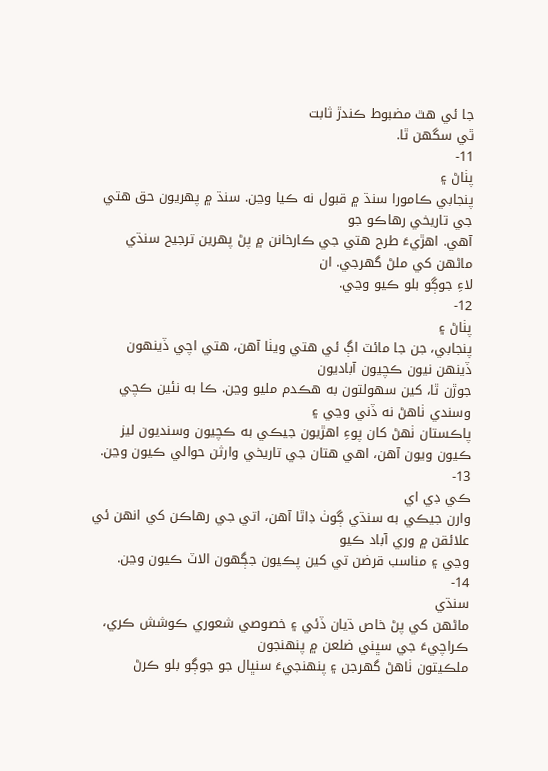جا ئي هٿ مضبوط ڪندڙ ثابت
ٿي سگھن ٿا.
11-
پٺاڻ ۽
پنجابي ڪامورا سنڌ ۾ قبول نه ڪيا وڃن. سنڌ ۾ پهريون حق هتي جي تاريخي رهاڪو جو
آهي. اهڙيءَ طرح هتي جي ڪارخانن ۾ پڻ پهرين ترجيح سنڌي ماڻهن کي ملڻ گھرجي. ان
لاءِ جوڳو بلو ڪيو وڃي.
12-
پٺاڻ ۽
پنجابي، جن جا مائٽ اڳ ئي هتي ويٺا آهن، هتي اچي ڏينهون ڏينهن نيون ڪچيون آباديون
جوڙن ٿا، کين سهولتون به هڪدم مليو وڃن. ڪا به نئين ڪچي وسندي ٺاهڻ نه ڏني وڃي ۽
پاڪستان ٺهڻ کان پوءِ اهڙيون جيڪي به ڪچيون وسنديون ليز ڪيون ويون آهن، اهي هتان جي تاريخي وارثن حوالي ڪيون وڃن.
13-
ڪي ڊي اي
وارن جيڪي به سنڌي ڳوٺ ڊاٿا آهن، اتي جي رهاڪن کي انهن ئي علائقن ۾ وري آباد ڪيو
وڃي ۽ مناسب قرضن تي کين پڪيون جڳهون الاٽ ڪيون وڃن.
14-
سنڌي
ماڻهن کي پڻ خاص ڌيان ڏئي ۽ خصوصي شعوري ڪوشش ڪري، ڪراچيءَ جي سڀني ضلعن ۾ پنهنجون
ملڪيتون ٺاهڻ گھرجن ۽ پنهنجيءَ سنڀال جو جوڳو بلو ڪرڻ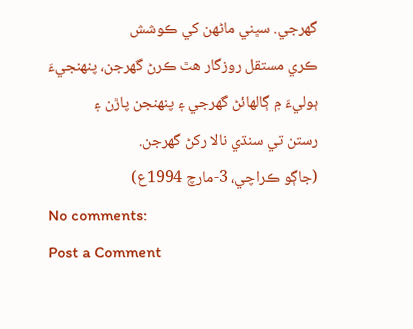گھرجي. سڀني ماڻهن کي ڪوشش
ڪري مستقل روزگار هٿ ڪرڻ گھرجن، پنهنجيءَ ٻوليءَ ۾ ڳالهائڻ گھرجي ۽ پنهنجن پاڙن ۽
رستن تي سنڌي نالا رکڻ گھرجن.
(جاڳو ڪراچي، 3-مارچ 1994ع)
No comments:
Post a Comment